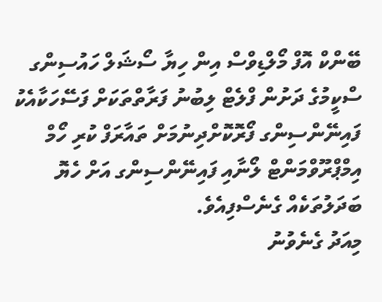ބޭންކް އޮފް މޯލްޑިވްސް އިން ހިޔާ ސޯޝަލް ހައުސިންގ ސްކީމުގެ ދަށުން ފްލެޓް ލިބުނު ފަރާތްތަކަށް ފަސޭހަކާއެކު ފައިނޭންސިންގ ފޯރޮކޮށްދިނުމަށް ތައާރަފް ކުރި ހޯމް އިމްޕްރޫވްމަންޓް ލޯނާއި ފައިނޭންސިންގ އަށް ހެޔޮ ބަދަލުތަކެއް ގެނެސްފިއެވެ.
މިއަދު ގެނެވުނު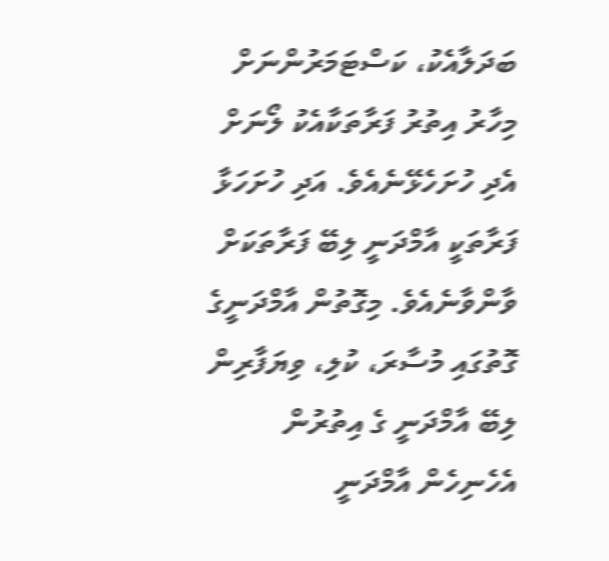ބަދަލާއެކު، ކަސްޓަމަރުންނަށް މިހާރު އިތުރު ފަރާތަކާއެކު ލޯނަށް އެދި ހުށަހެޅޭނެއެވެ. އަދި ހުށަހަޅާ ފަރާތަކީ އާމްދަނީ ލިބޭ ފަރާތަކަށް ވާންވާނެއެވެ. މިގޮތުން އާމްދަނީގެ ގޮތުގައި މުސާރަ، ކުލި، ވިޔަފާރިން ލިބޭ އާމްދަނީ ގެ އިތުރުން އެހެނިހެން އާމްދަނީ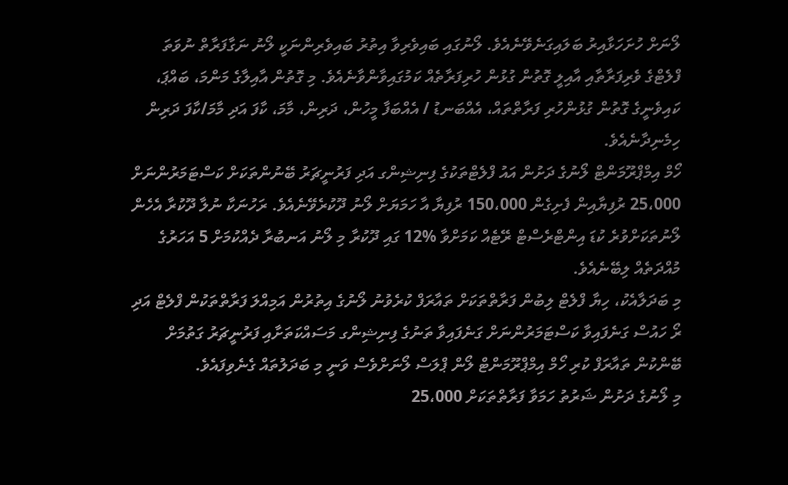ލޯނަށް ހުށަހަޅާއިރު ބަލައިގަނެވޭނެއެވެ. ލޯނުގައި ބައިވެރިވާ އިތުރު ބައިވެރިންނަކީ ލޯނު ނަގާފަރާތް ނުވަތަ ފްލެޓްގެ ވެރިފަރާތާއި އާއިލީ ގޮތުން ގުޅުން ހުރިފަރާތެއް ކަމުގައިވާންވާނެއެވެ. މި ގޮތުން އާއިލާގެ މަންމަ، ބައްޕަ، ކައިވެނީގެ ގޮތުން ގުޅުންހުރި ފަރާތްތައް، އެއްބަނޑު / އެއްބަފާ މީހުން، ދަރިން، މާމަ، ކާފަ އަދި މާމަ/ކާފަ ދަރިން ހިމެނިދާނެއެވެ.
ހޯމް އިމްޕްރޫމަންޓް ލޯނުގެ ދަށުން އައު ފްލެޓްތަކުގެ ފިނިޝިންގ އަދި ފަރުނީޗަރު ބޭނުންތަކަށް ކަސްޓަމަރުންނަށް 25،000 ރުފިޔާއިން ފެށިގެން 150،000 ރުފިޔާ އާ ހަމަޔަށް ލޯނު ދޫކުރެވޭނެއެވެ. ރަހުނަކާ ނުލާ ދޫކުރާ އެހެން ލޯނުތަކަށްވުރެ ކުޑަ އިންޓްރެސްޓް ރޭޓެއް ކަމަށްވާ %12 ގައި ދޫކުރާ މި ލޯނު އަނބުރާ ދެއްކުމަށް 5 އަހަރުގެ މުއްދަތެއް ލިބޭނެއެވެ.
މި ބަދަލާއެކު، ހިޔާ ފްލެޓް ލިބުން ފަރާތްތަކަށް ތައާރަފް ކުރެވުނު ލޯނުގެ އިތުރުން އަމިއްލަ ފަރާތްތަކުން ފްލެޓް އަދި ރޯ ހައުސް ގަނެފައިވާ ކަސްޓަމަރުންނަށް ގަނެފައިވާ ތަނުގެ ފިނިޝިންގ މަސައްކަތަށާއި ފަރުނީޗަރު ގަތުމަށް ބޭންކުން ތައާރަފް ކުރި ހޯމް އިމްޕްރޫމަންޓް ލޯން ޕްލަސް ލޯނަށްވެސް ވަނީ މި ބަދަލުތައް ގެނެވިފައެވެ.
މި ލޯނުގެ ދަށުން ޝަރުތު ހަމަވާ ފަރާތްތަކަށް 25،000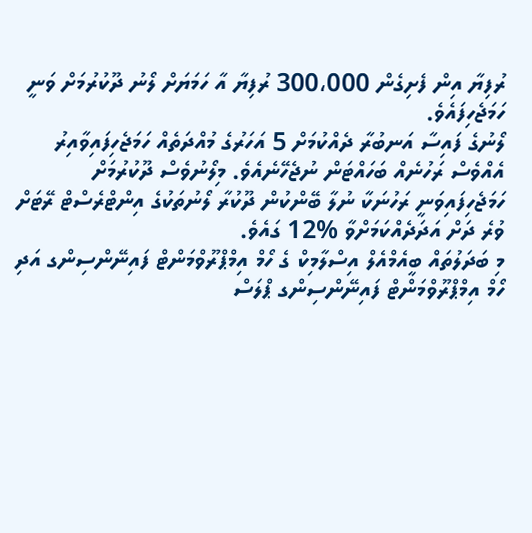ރުފިޔާ އިން ފެށިގެން 300،000 ރުފިޔާ އާ ހަމަޔަށް ލޯނު ދޫކުރުމަށް ވަނީ ހަމަޖެހިފައެވެ.
ލޯނުގެ ފައިސާ އަނބުރާ ދެއްކުމަށް 5 އަހަރުގެ މުއްދަތެއް ހަމަޖެހިފައިވާއިރު އެއްވެސް ރަހުނެއް ބަހައްޓަން ނުޖެހޭނެއެވެ. މިލޯނުވެސް ދޫކުރުމަށް ހަމަޖެހިފައިވަނީ ރަހުނަކާ ނުލާ ބޭންކުން ދޫކުރާ ލޯނުތަކުގެ އިންޓްރެސްޓް ރޭޓަށް ވުރެ ދަށް އަދަދެއްކަމަށްވާ %12 ގައެވެ.
މި ބަދަލުތައް ބީއެމްއެލް އިސްލާމިކް ގެ ހޯމް އިމްޕްރޫވްމަންޓް ފައިނޭންސިންގ އަދި ހޯމް އިމްޕްރޫވްމަންޓް ފައިނޭންސިންގ ޕްލަސް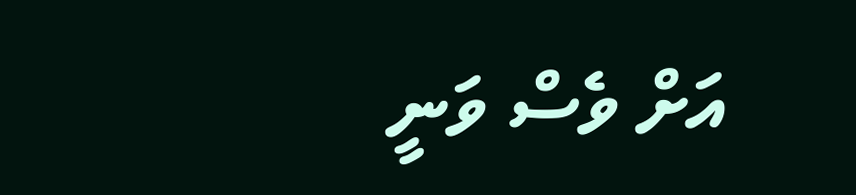އަށް ވެސް ވަނީ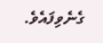ގެނެވިފައެވެ.